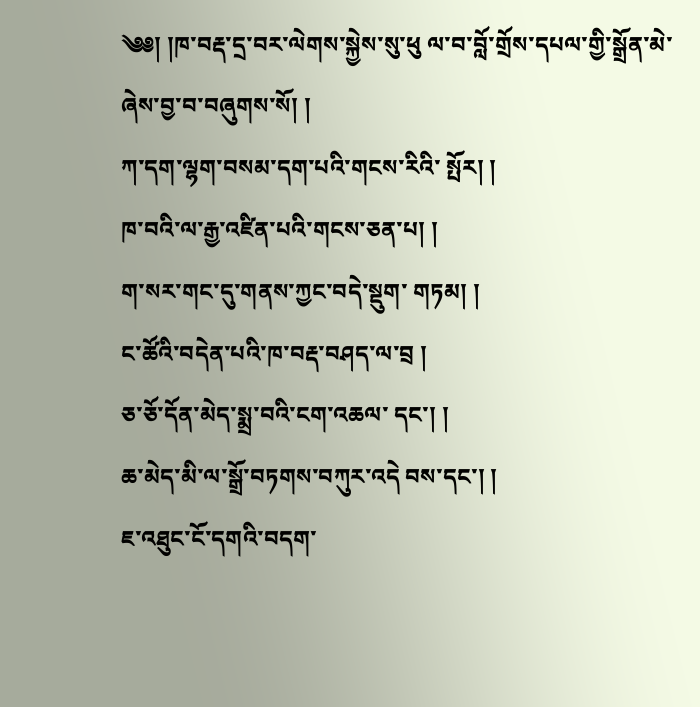༄༅། །ཁ་བརྡ་དྲ་བར་ལེགས་སྐྱེས་སུ་ཕུ ལ་བ་བློ་གྲོས་དཔལ་གྱི་སྒྲོན་མེ་ཞེས་བྱ་བ་བཞུགས་སོ། །
ཀ་དག་ལྷག་བསམ་དག་པའི་གངས་རིའི་ སྤོར། །
ཁ་བའི་ལ་རྒྱ་འཛིན་པའི་གངས་ཅན་པ། །
ག་སར་གང་དུ་གནས་ཀྱང་བདེ་སྡུག་ གཏམ། །
ང་ཚོའི་བདེན་པའི་ཁ་བརྡ་བཤད་ལ་བྲ །
ཅ་ཅོ་དོན་མེད་སྨྲ་བའི་ངག་འཆལ་ དང་། །
ཆ་མེད་མི་ལ་སྒྲོ་བཏགས་བཀུར་འདེ བས་དང་། །
ཇ་འཐུང་ངོ་དགའི་བདག་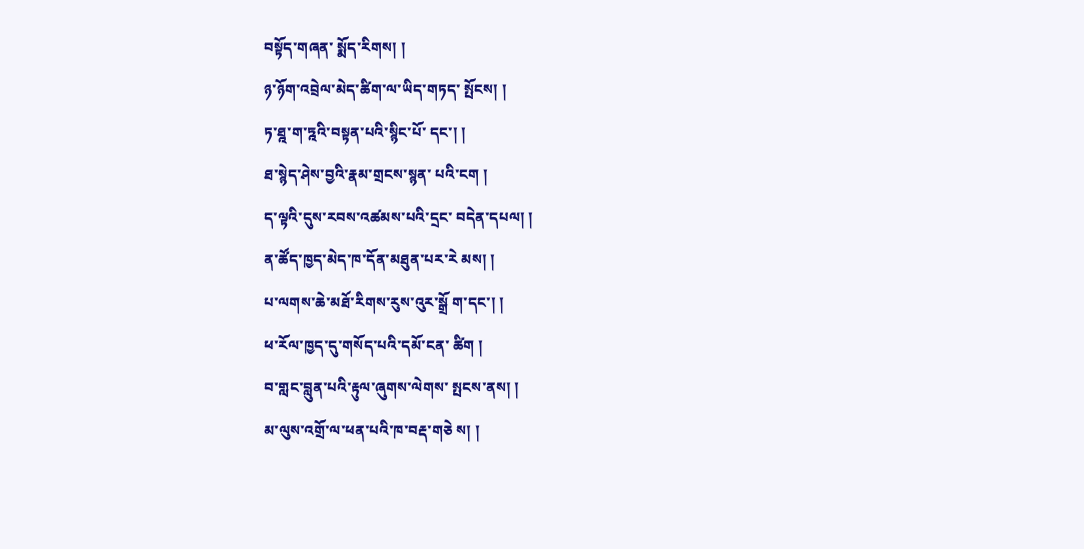བསྟོད་གཞན་ སྨོད་རིགས། །
ཉ་ཉོག་འབྲེལ་མེད་ཚིག་ལ་ཡིད་གཏད་ སྤོངས། །
ཏ་ཐྰ་ག་ཏྰའི་བསྟན་པའི་སྙིང་པོ་ དང་། །
ཐ་སྙེད་ཤེས་བྱའི་རྣམ་གྲངས་སྙན་ པའི་ངག །
ད་ལྟའི་དུས་རབས་འཚམས་པའི་དྲང་ བདེན་དཔལ། །
ན་ཚོད་ཁྱད་མེད་ཁ་དོན་མཐུན་པར་རེ མས། །
པ་ལགས་ཆེ་མཐོ་རིགས་རུས་འུར་སྒྲོ ག་དང་། །
ཕ་རོལ་ཁྱད་དུ་གསོད་པའི་དམོ་ངན་ ཚིག །
བ་གླང་བླུན་པའི་རྟུལ་ཞུགས་ལེགས་ སྤངས་ནས། །
མ་ལུས་འགྲོ་ལ་ཕན་པའི་ཁ་བརྡ་གཅེ ས། །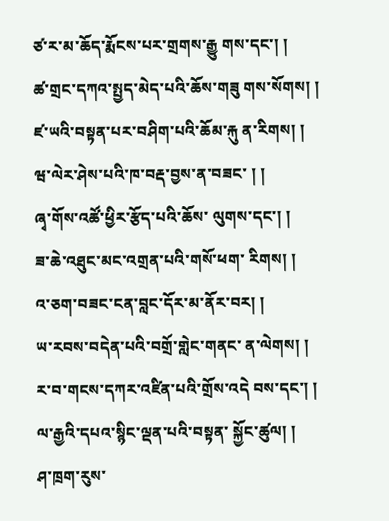ཙ་ར་མ་ཆོད་རྨོངས་པར་གྲགས་རྒྱུ གས་དང་། །
ཚ་གྲང་དཀའ་སྤྱད་མེད་པའི་ཆོས་གཟུ གས་སོགས། །
ཛ་ཡའི་བསྟན་པར་བཤིག་པའི་ཆོམ་རྐུ ན་རིགས། །
ཝ་ལེར་ཤེས་པའི་ཁ་བརྡ་བྱས་ན་བཟང་ ། །
ཞྭ་གོས་འཚོ་ཕྱིར་རྩོད་པའི་ཆོས་ ལུགས་དང་། །
ཟ་ཆེ་འཐུང་མང་འགྲན་པའི་གསོ་ཕག་ རིགས། །
འ་ཅག་བཟང་ངན་བླང་དོར་མ་ནོར་བར། །
ཡ་རབས་བདེན་པའི་བགྲོ་གླེང་གནང་ ན་ལེགས། །
ར་བ་གངས་དཀར་འཛིན་པའི་གྲོས་འདེ བས་དང་། །
ལ་རྒྱའི་དཔའ་སྙིང་ལྡན་པའི་བསྟན་ སྐྱོང་ཚུལ། །
ཤ་ཁྲག་རུས་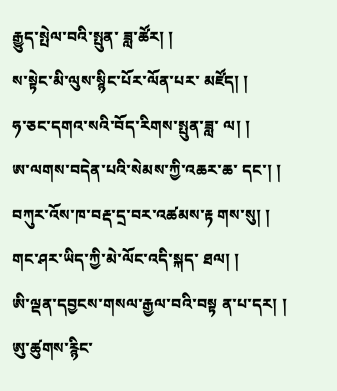རྒྱུད་སྤེལ་བའི་སྤུན་ ཟླ་ཚོར། །
ས་སྟེང་མི་ལུས་སྙིང་པོར་ལོན་པར་ མཛོད། །
ཧ་ཅང་དགའ་སའི་བོད་རིགས་སྤུན་ཟླ་ ལ། །
ཨ་ལགས་བདེན་པའི་སེམས་ཀྱི་འཆར་ཆ་ དང་། །
བཀུར་འོས་ཁ་བརྡ་དྲ་བར་འཚམས་རྟ གས་སུ། །
གང་ཤར་ཡིད་ཀྱི་མེ་ལོང་འདི་སྐད་ ཐལ། །
ཨི་ལྡན་དབྱངས་གསལ་རྒྱལ་བའི་བསྟ ན་པ་དར། །
ཨུ་ཚུགས་རྙིང་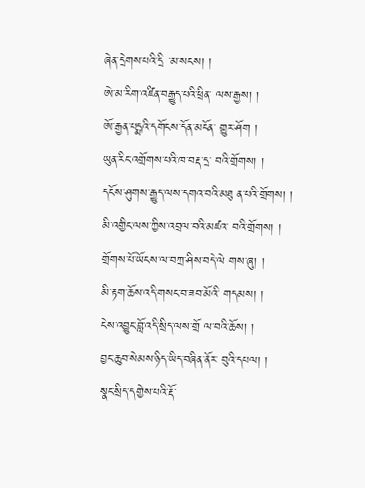ཞེན་དྲེགས་པའི་དྲི ་མ་སངས། །
ཨེ་མ་རིག་འཛིན་བརྒྱུད་པའི་ཕྲིན་ ལས་རྒྱས། །
ཨོ་རྒྱན་པདྨའི་དགོངས་དོན་མངོན་ གྱུར་ཤོག །
ཡུན་རིང་འགྲོགས་པའི་ཁ་བརྡ་དྲ་ བའི་གྲོགས། །
དངོས་ཤུགས་རྒྱུད་ལས་དགའ་བའི་མཐུ ན་པའི་གྲོགས། །
མི་འགྱིང་ལས་ཀྱིས་འབྲལ་བའི་མཛའ་ བའི་གྲོགས། །
གྲོགས་པོ་ཡོངས་ལ་བཀྲ་ཤིས་བདེ་ལེ གས་ཞུ། །
མི་རྟག་ཆོས་འདི་གསང་བ་ཟབ་མོའི་ གདམས། །
ངེས་འབྱུང་བློ་འདི་སྲིད་ལས་གྲོ ལ་བའི་ཆོས། །
བྱང་ཆུབ་སེམས་ཉིད་ཡིད་བཞིན་ནོར་ བུའི་དཔལ། །
སྣང་སྲིད་དགྱེས་པའི་རྡོ་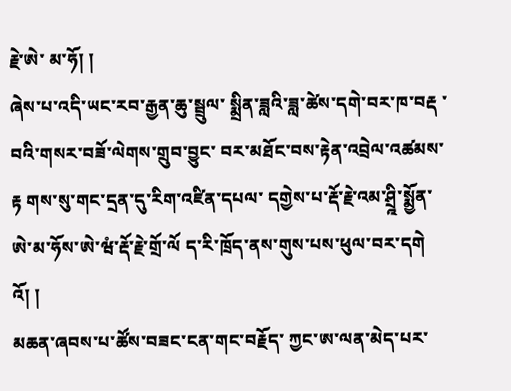རྗེ་ཨེ་ མ་ཧོ། །
ཞེས་པ་འདི་ཡང་རབ་རྒྱན་ཆུ་སྦྲུལ་ སྨྲིན་ཟླའི་ཟླ་ཚེས་དགེ་བར་ཁ་བརྡ ་བའི་གསར་བཟོ་ལེགས་གྲུབ་བྱུང་ བར་མཐོང་བས་རྟེན་འབྲེལ་འཚམས་རྟ གས་སུ་གང་དྲན་དུ་རིག་འཛིན་དཔལ་ དགྱེས་པ་རྡོ་རྗེ་འམ་ཤྲྰི་སྨྱོན་ ཨེ་མ་ཧོས་ཨེ་ཝཾ་རྡོ་རྗེ་གྲོ་ལོ ད་རི་ཁྲོད་ནས་གུས་པས་ཕུལ་བར་དགེ འོ། །
མཆན་ཞབས་པ་ཚོས་བཟང་ངན་གང་བརྗོད་ ཀྱང་ཨ་ལན་མེད་པར་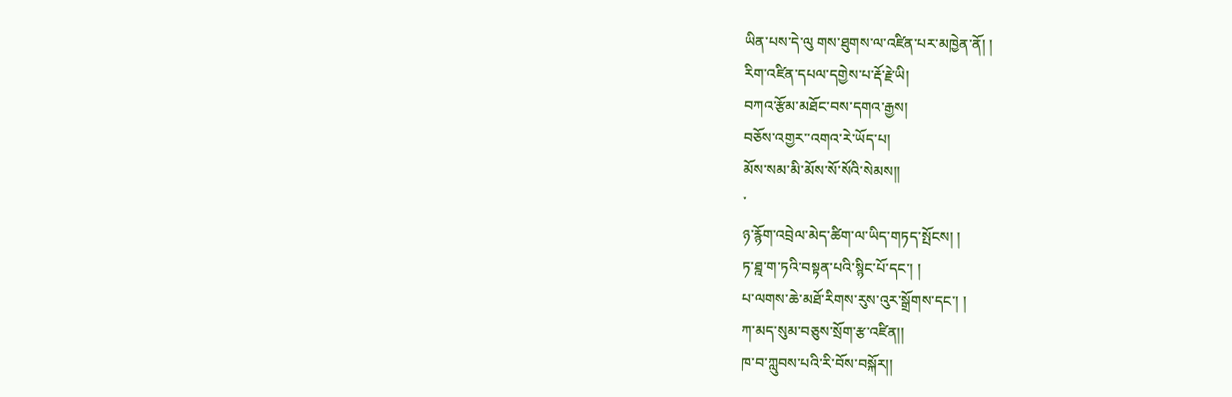ཡིན་པས་དེ་ལུ གས་ཐུགས་ལ་འཛིན་པར་མཁྱེན་ནོ། །
རིག་འཛིན་དཔལ་དགྱེས་པ་རྡོ་རྗེ་ཡི།
བཀའ་རྩོམ་མཐོང་བས་དགའ་རྒྱས།
བཅོས་འགྱར་་འགའ་རེ་ཡོད་པ།
མོས་སམ་མི་མོས་སོ་སོའི་སེམས།།
་
ཉ་རྙོག་འབྲེལ་མེད་ཚིག་ལ་ཡིད་གཏད་སྤོངས། །
ཏ་ཐྰ་ག་ཏའི་བསྟན་པའི་སྙིང་པོ་དང་། །
པ་ལགས་ཆེ་མཐོ་རིགས་རུས་འུར་སྒྲོགས་དང་། །
ཀ་མད་སུམ་བཅུས་སྲོག་རྩ་འཛིན།།
ཁ་བ་ཀླུབས་པའི་རི་བོས་བསྐོར།།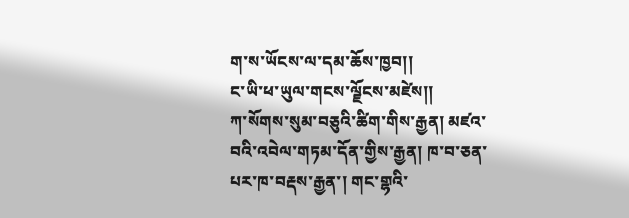ག་ས་ཡོངས་ལ་དམ་ཆོས་ཁྱབ།།
ང་ཡི་ཕ་ཡུལ་གངས་ལྗོངས་མཛེས།།
ཀ་སོགས་སུམ་བཅུའི་ཚིག་གིས་རྒྱན། མཛའ་བའི་འབེལ་གཏམ་དོན་གྱིས་རྒྱན། ཁ་བ་ཅན་པར་ཁ་བརྡས་རྒྱན་། གང་གྷའི་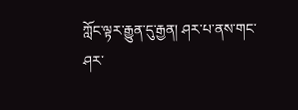ཀློང་ལྟར་རྒྱུན་དུ་རྒྱན། ཤར་པ་ནས་གང་ཤར་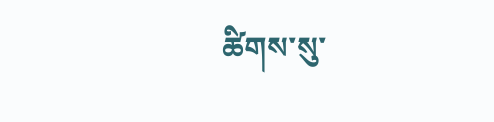ཚིགས་སུ་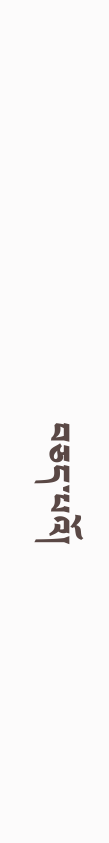བཅད་པའོ།